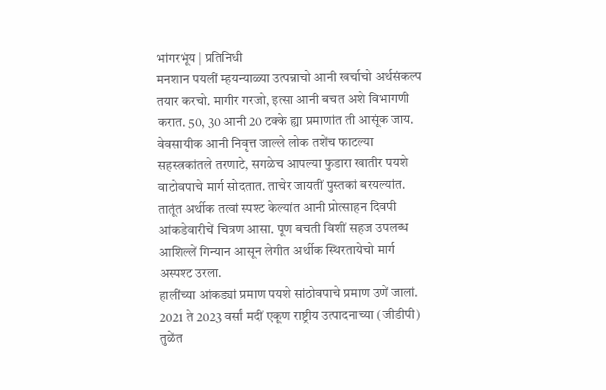भांगरभूंय | प्रतिनिधी
मनशान पयलीं म्हयन्याळ्या उत्पन्नाचो आनी खर्चाचो अर्थसंकल्प तयार करचो. मागीर गरजो, इत्सा आनी बचत अशे विभागणी करात. 50, 30 आनी 20 टक्के ह्या प्रमाणांत ती आसूंक जाय.
वेवसायीक आनी निवृत्त जाल्ले लोक तशेंच फाटल्या सहस्त्रकांतले तरणाटे, सगळेच आपल्या फुडारा खातीर पयशे वाटोवपाचे मार्ग सोदतात. ताचेर जायतीं पुस्तकां बरयल्यांत. तातूंत अर्थीक तत्वां स्पश्ट केल्यांत आनी प्रोत्साहन दिवपी आंकडेवारीचें चित्रण आसा. पूण बचती विशीं सहज उपलब्ध आशिल्लें गिन्यान आसून लेगीत अर्थीक स्थिरतायेचो मार्ग अस्पश्ट उरला.
हालींच्या आंकड्यां प्रमाण पयशे सांठोवपाचे प्रमाण उणें जालां. 2021 ते 2023 वर्सां मदीं एकूण राष्ट्रीय उत्पादनाच्या (जीडीपी) तुळेंत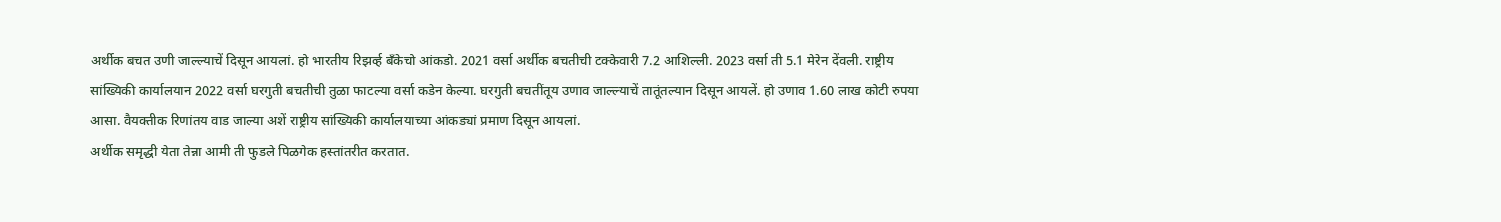अर्थीक बचत उणी जाल्ल्याचें दिसून आयलां. हो भारतीय रिझर्व्ह बँकेचो आंकडो. 2021 वर्सा अर्थीक बचतीची टक्केवारी 7.2 आशिल्ली. 2023 वर्सा ती 5.1 मेरेन देंवली. राष्ट्रीय सांख्यिकी कार्यालयान 2022 वर्सा घरगुती बचतीची तुळा फाटल्या वर्सा कडेन केल्या. घरगुती बचतींतूय उणाव जाल्ल्याचें तातूंतल्यान दिसून आयलें. हो उणाव 1.60 लाख कोटी रुपया आसा. वैयक्तीक रिणांतय वाड जाल्या अशें राष्ट्रीय सांख्यिकी कार्यालयाच्या आंकड्यां प्रमाण दिसून आयलां.
अर्थीक समृद्धी येता तेन्ना आमी ती फुडले पिळगेक हस्तांतरीत करतात.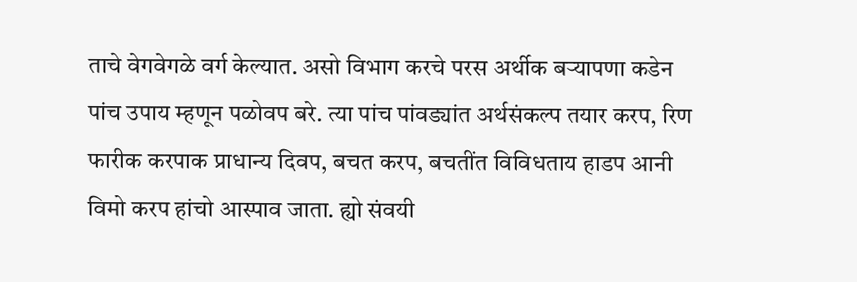ताचे वेगवेगळे वर्ग केल्यात. असो विभाग करचे परस अर्थीक बऱ्यापणा कडेन पांच उपाय म्हणून पळोवप बरे. त्या पांच पांवड्यांत अर्थसंकल्प तयार करप, रिण फारीक करपाक प्राधान्य दिवप, बचत करप, बचतींत विविधताय हाडप आनी विमो करप हांचो आस्पाव जाता. ह्यो संवयी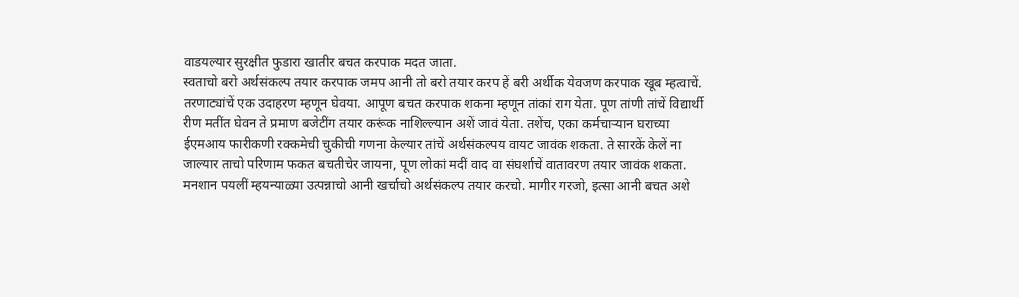वाडयल्यार सुरक्षीत फुडारा खातीर बचत करपाक मदत जाता.
स्वताचो बरो अर्थसंकल्प तयार करपाक जमप आनी तो बरो तयार करप हें बरी अर्थीक येवजण करपाक खूब म्हत्वाचें. तरणाट्यांचें एक उदाहरण म्हणून घेवया. आपूण बचत करपाक शकना म्हणून तांकां राग येता. पूण तांणी तांचें विद्यार्थी रीण मतींत घेवन ते प्रमाण बजेटींग तयार करूंक नाशिल्ल्यान अशें जावं येता. तशेंच, एका कर्मचाऱ्यान घराच्या ईएमआय फारीकणी रक्कमेची चुकीची गणना केल्यार तांचें अर्थसंकल्पय वायट जावंक शकता. ते सारकें केलें ना जाल्यार ताचो परिणाम फकत बचतीचेर जायना, पूण लोकां मदीं वाद वा संघर्शाचें वातावरण तयार जावंक शकता.
मनशान पयलीं म्हयन्याळ्या उत्पन्नाचो आनी खर्चाचो अर्थसंकल्प तयार करचो. मागीर गरजो, इत्सा आनी बचत अशे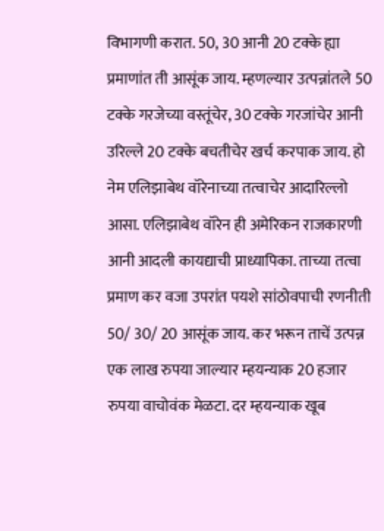विभागणी करात. 50, 30 आनी 20 टक्के ह्या प्रमाणांत ती आसूंक जाय. म्हणल्यार उत्पन्नांतले 50 टक्के गरजेच्या वस्तूंचेर, 30 टक्के गरजांचेर आनी उरिल्ले 20 टक्के बचतीचेर खर्च करपाक जाय. हो नेम एलिझाबेथ वॉरेनाच्या तत्वाचेर आदारिल्लो आसा. एलिझाबेथ वॉरेन ही अमेरिकन राजकारणी आनी आदली कायद्याची प्राध्यापिका. ताच्या तत्वा प्रमाण कर वजा उपरांत पयशे सांठोवपाची रणनीती 50/ 30/ 20 आसूंक जाय. कर भरून ताचें उत्पन्न एक लाख रुपया जाल्यार म्हयन्याक 20 हजार रुपया वाचोवंक मेळटा. दर म्हयन्याक खूब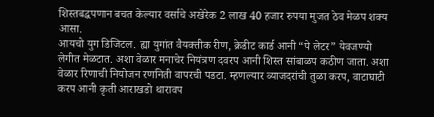शिस्तबद्धपणान बचत केल्यार वर्साचे अखेरेक 2 लाख 40 हजार रुपया मुजत ठेव मेळप शक्य आसा.
आयचो युग डिजिटल. ह्या युगांत वैयक्तीक रीण, क्रेडीट कार्ड आनी “पे लेटर” येवजण्यो लेगीत मेळटात. अशा वेळार मनाचेर नियंत्रण दवरप आनी शिस्त सांबाळप कठीण जाता. अशा वेळार रिणाची नियोजन रणनिती वापरची पडटा. म्हणल्यार व्याजदरांची तुळा करप, वाटाघाटी करप आनी कृती आराखडो थारावप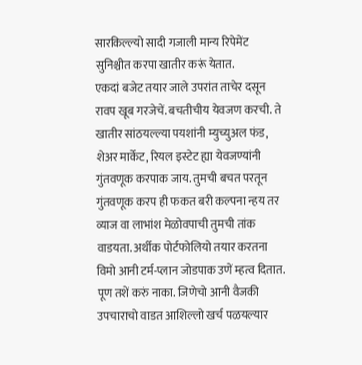सारकिल्ल्यो सादी गजाली मान्य रिपेमेंट सुनिश्चीत करपा खातीर करूं येतात.
एकदां बजेट तयार जाले उपरांत ताचेर दसून रावप खूब गरजेचें. बचतीचीय येवजण करची. ते खातीर सांठयल्ल्या पयशांनी म्युच्युअल फंड, शेअर मार्केट, रियल इस्टेट ह्या येवजण्यांनी गुंतवणूक करपाक जाय. तुमची बचत परतून गुंतवणूक करप ही फकत बरी कल्पना न्हय तर व्याज वा लाभांश मेळोवपाची तुमची तांक वाडयता. अर्थीक पोर्टफोलियो तयार करतना विमो आनी टर्म-प्लान जोडपाक उणें म्हत्व दितात. पूण तशें करुं नाका. जिणेचो आनी वैजकी उपचाराचो वाडत आशिल्लो खर्च पळयल्यार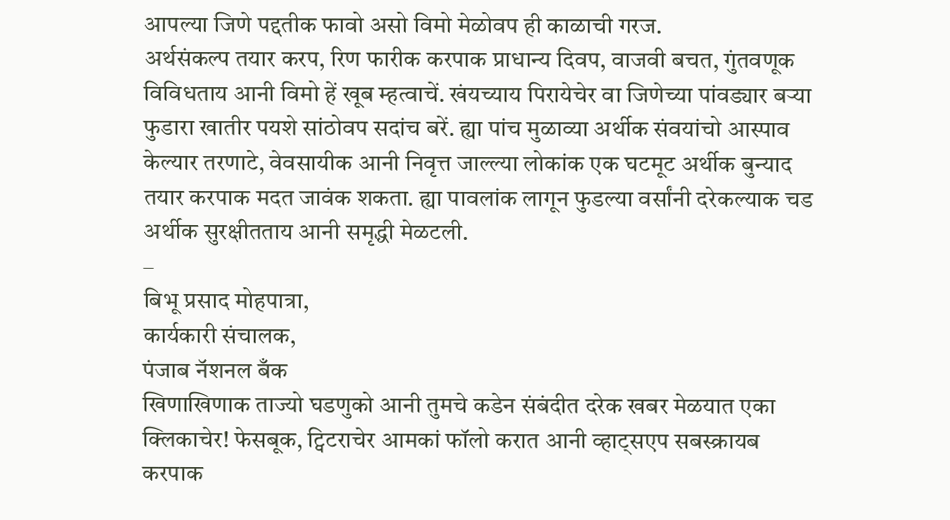आपल्या जिणे पद्दतीक फावो असो विमो मेळोवप ही काळाची गरज.
अर्थसंकल्प तयार करप, रिण फारीक करपाक प्राधान्य दिवप, वाजवी बचत, गुंतवणूक विविधताय आनी विमो हें खूब म्हत्वाचें. खंयच्याय पिरायेचेर वा जिणेच्या पांवड्यार बऱ्या फुडारा खातीर पयशे सांठोवप सदांच बरें. ह्या पांच मुळाव्या अर्थीक संवयांचो आस्पाव केल्यार तरणाटे, वेवसायीक आनी निवृत्त जाल्ल्या लोकांक एक घटमूट अर्थीक बुन्याद तयार करपाक मदत जावंक शकता. ह्या पावलांक लागून फुडल्या वर्सांनी दरेकल्याक चड अर्थीक सुरक्षीतताय आनी समृद्धी मेळटली.
–
बिभू प्रसाद मोहपात्रा,
कार्यकारी संचालक,
पंजाब नॅशनल बँक
खिणाखिणाक ताज्यो घडणुको आनी तुमचे कडेन संबंदीत दरेक खबर मेळयात एका क्लिकाचेर! फेसबूक, ट्विटराचेर आमकां फॉलो करात आनी व्हाट्सएप सबस्क्रायब करपाक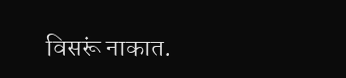विसरूं नाकात.